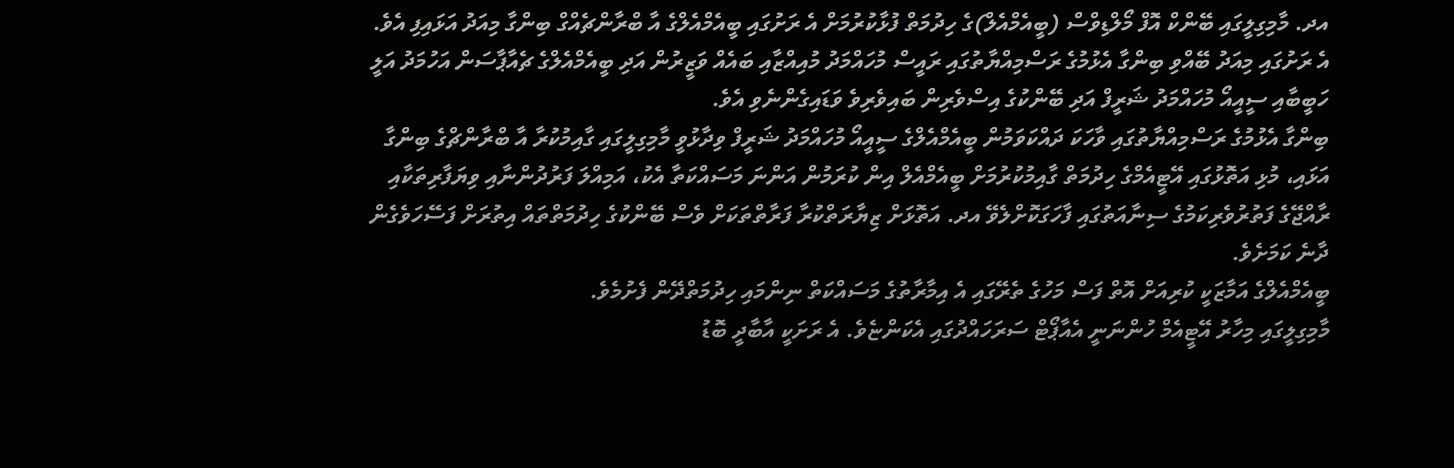އދ. މާމިގިލީގައި ބޭންކް އޮފް މޯލްޑިވްސް (ބީއެމްއެލް)ގެ ހިދުމަތް ފުޅާކުރުމަށް އެ ރަށުގައި ބީއެމްއެލްގެ އާ ބްރާންޗެއްގް ބިންގާ މިއަދު އަޅައިފި އެވެ.
އެ ރަށުގައި މިއަދު ބޭއްވި ބިންގާ އެޅުމުގެ ރަސްމިއްޔާތުގައި ރައީސް މުހައްމަދު މުއިއްޒާއި ބައެއް ވަޒީރުން އަދި ބީއެމްއެލްގެ ޗެއާޕާސަން އަހުމަދު އަލީ ހަބީބާއި ސީއީއޯ މުހައްމަދު ޝަރީފް އަދި ބޭންކުގެ އިސްވެރިން ބައިވެރިވެ ވަޑައިގެންނެވި އެވެ.
ބިންގާ އެޅުމުގެ ރަސްމިއްޔާތުގައި ވާހަކަ ދައްކަވަމުން ބީއެމްއެލްގެ ސީއީއޯ މުހައްމަދު ޝަރީފް ވިދާޅުވީ މާމިގިލީގައި ގާއިމުކުރާ އާ ބްރާންޗްގެ ބިންގާ އަޅައި، މުޅި އަތޮޅުގައި އޭޓީއެމްގެ ހިދުމަތް ގާއިމުކުރުމަށް ބީއެމްއެލް އިން ކުރަމުން އަންނަ މަސައްކަތާ އެކު، އަމިއްލަ ފަރުދުންނާއި ވިޔަފާރިތަކާއި ރާއްޖޭގެ ފަތުރުވެރިކަމުގެ ސިނާއަތުގައި ފާހަގަކޮށްލެވޭ އދ. އަތޮޅަށް ޒިޔާރަތްކުރާ ފަރާތްތަކަށް ވެސް ބޭންކުގެ ހިދުމަތްތައް އިތުރަށް ފަސޭހަވެގެން ދާނެ ކަމަށެވެ.
ބީއެމްއެލްގެ އަމާޒަކީ ކުރިއަށް އޮތް ފަސް މަހުގެ ތެރޭގައި އެ އިމާރާތުގެ މަސައްކަތް ނިންމައި ހިދުމަތްދޭން ފެށުމެވެ.
މާމިގިލީގައި މިހާރު އޭޓީއެމް ހުންނަނީ އެއާޕޯޓް ސަރަހައްދުގައި އެކަންޏެވެ. އެ ރަށަކީ އާބާދީ ބޮޑު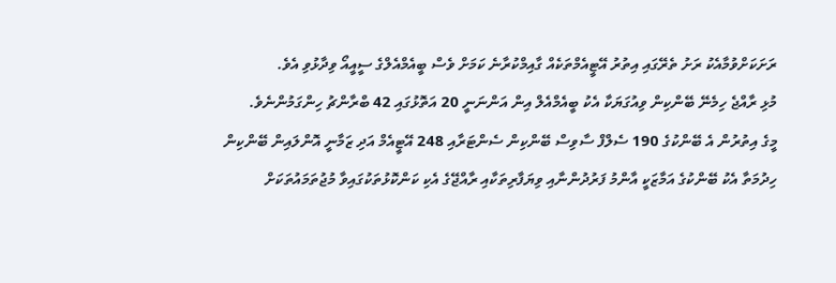ރަށަކަށްވުމާއެކު ރަށު ތެރޭގައި އިތުރު އޭޓީއެމްތަކެއް ގާއިމްކުރާނެ ކަމަށް ވެސް ބީއެމްއެލްގެ ސީއީއޯ ވިދާޅުވި އެވެ.
މުޅި ރާއްޖެ ހިމެނޭ ބޭންކިން ވިއުގަޔަކާ އެކު ބީއެމްއެލް އިން އަންނަނީ 20 އަތޮޅުގައި 42 ބްރާންޗު ހިންގަމުންނެވެ.
މީގެ އިތުރުން އެ ބޭންކުގެ 190 ސެލްފް ސާވިސް ބޭންކިން ސެންޓަރާއި 248 އޭޓީއެމް އަދި ޒަމާނީ އޮންލައިން ބޭންކިން ހިދުމަތާ އެކު ބޭންކުގެ އަމާޒަކީ އާންމު ފަރުދުންނާއި ވިޔަފާރިތަކާއި ރާއްޖޭގެ އެކި ކަންކޮޅުތަކުގައިވާ މުޖުތަމައުތަކަށް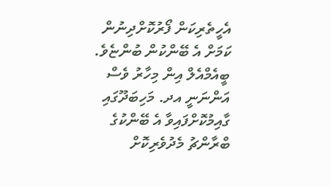އެހީތެރިކަން ފޯރުކޮށްދިނުން ކަމަށް އެ ބޭންކުން ބުންޏެވެ.
ބީއެމްއެލް އިން މިހާރު ވެސް އަންނަނީ އދ. މަހިބަދޫގައި ގާއިމުކޮށްފައިވާ އެ ބޭންކުގެ ބްރާންޗު މެދުވެރިކޮށް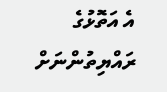އެ އަތޮޅުގެ ރައްޔިތުންނަށް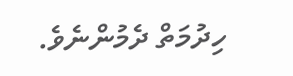ހިދުމަތް ދެމުންނެވެ.